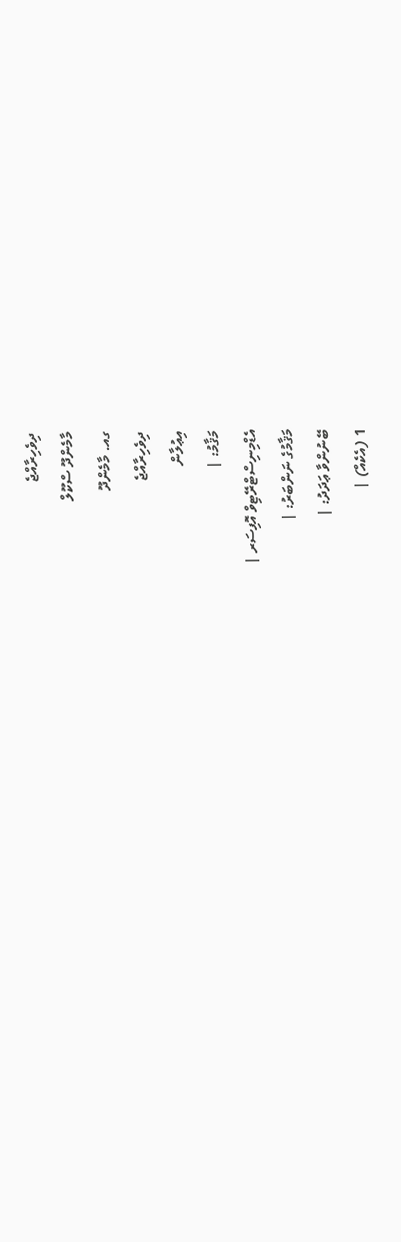ދިވެހިރާއްޖެ
މާމެންދޫ ސްކޫލް
ގއ. މާމެންދޫ
ދިވެހިރާއްޖެ
އިޢުލާން
މަޤާމު: |
އެޑްމިނިސްޓްރޭޓިވް އޮފިސަރ |
މަޤާމުގެ ނަންބަރު: |
ބޭނުންވާ ޢަދަދު: |
1 (އެކެއް) |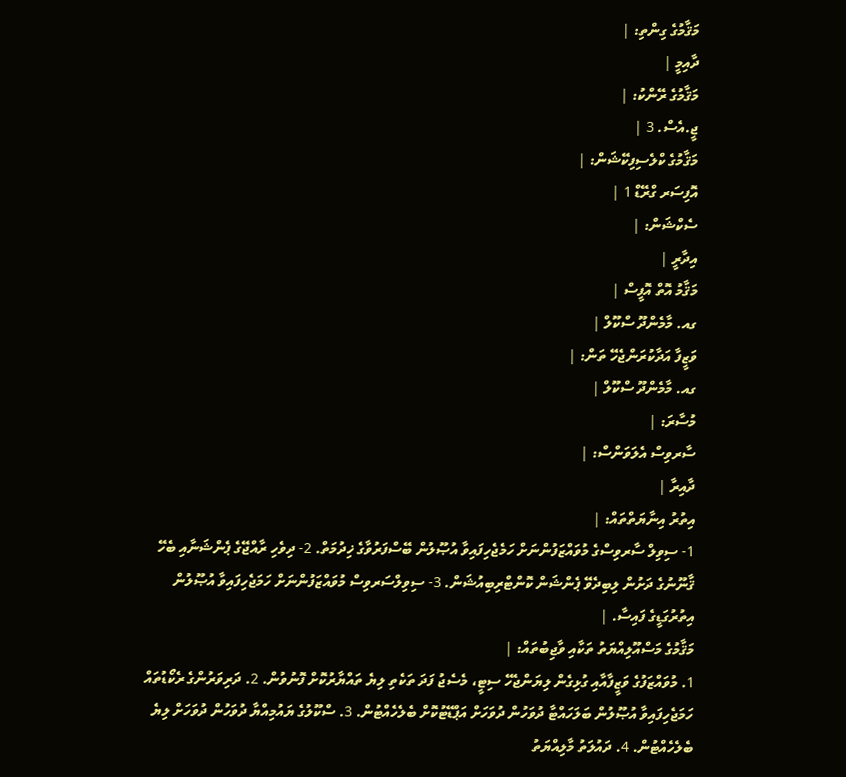މަޤާމުގެ ގިންތި: |
ދާއިމީ |
މަޤާމުގެ ރޭންކު: |
ޖީ.އެސް. 3 |
މަޤާމުގެ ކްލެސިފިކޭޝަން: |
އޮފިސަރ ގްރޭޑް 1 |
ސެކްޝަން: |
އިދާރީ |
މަޤާމު އޮތް އޮފީސް |
ގއ. މާމެންދޫ ސްކޫލް |
ވަޒީފާ އަދާކުރަންޖެހޭ ތަން: |
ގއ. މާމެންދޫ ސްކޫލް |
މުސާރަ: |
ސާރވިސް އެލަވަންސް: |
ދާއިރާ |
އިތުރު އިނާޔަތްތައް: |
1- ސިވިލް ސާރވިސްގެ މުވައްޒަފުންނަށް ހަމެޖެހިފައިވާ އުޞޫލުން ބޭސްފަރުވާގެ ޚިދުމަތް. 2- ދިވެހި ރާއްޖޭގެ ޕެންޝަނާއި ބެހޭ ޤާނޫނުގެ ދަށުން ލިބިދެވޭ ޕެންޝަން ކޮންޓްރިބިއުޝަން. 3- ސިވިލްސަރވިސް މުވައްޒަފުންނަށް ހަމަޖެހިފައިވާ އުޞޫލުން އިތުރުގަޑީގެ ފައިސާ. |
މަޤާމުގެ މަސްއޫލިއްޔަތު ތަކާއި ވާޖިބުތައް: |
1. މުވައްޒަފުގެ ވަޒީފާއާއި ގުޅިގެން ލިޔަންޖެހޭ ސިޓީ، މެސެޖު ފަދަ ތަކެތި ލިޔެ ތައްޔާރުކޮށް ފޮނުވުން. 2. ދަރިވަރުންގެ ރެކޯޑުތައް ހަމަޖެހިފައިވާ އުޞޫލުން ބަލަހައްޓާ ދުވަހުން ދުވަހަށް އަޕްޑޭޓުކޮށް ބެލެހެއްޓުން. 3. ސްކޫލުގެ ޔައުމިއްޔާ ދުވަހުން ދުވަހަށް ލިޔެ ބެލެހެއްޓުން. 4. ދައުލަތު މާލިއްޔަތު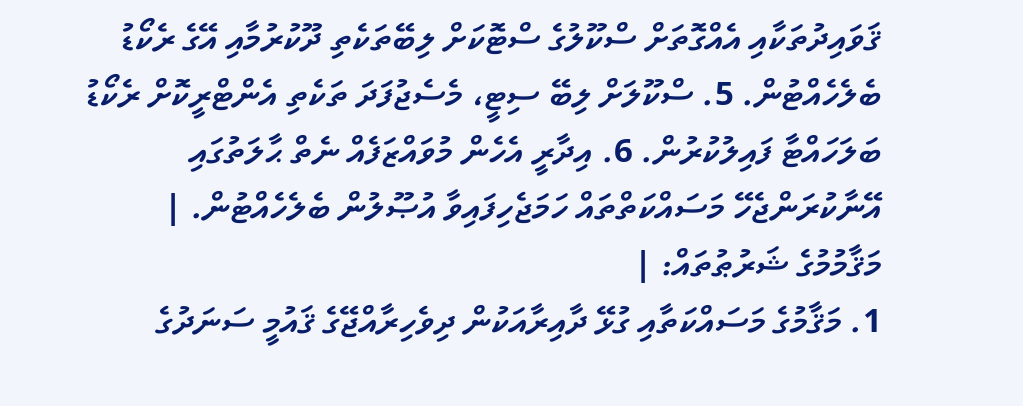ޤަވައިދުތަކާއި އެއްގޮތަށް ސްކޫލުގެ ސްޓޮކަށް ލިބޭތަކެތި ދޫކުރުމާއި އޭގެ ރެކޯޑު ބެލެހެއްޓުން. 5. ސްކޫލަށް ލިބޭ ސިޓީ، މެސެޖުފަދަ ތަކެތި އެންޓްރީކޮށް ރެކޯޑު ބަލަހައްޓާ ފައިލުކުރުން. 6. އިދާރީ އެހެން މުވައްޒަފެއް ނެތް ޙާލަތުގައި އޭނާކުރަންޖެހޭ މަސައްކަތްތައް ހަމަޖެހިފައިވާ އުޞޫލުން ބެލެހެއްޓުން. |
މަޤާމުމުގެ ޝަރުޠުތައް: |
1. މަޤާމުގެ މަސައްކަތާއި ގުޅޭ ދާއިރާއަކުން ދިވެހިރާއްޖޭގެ ޤައުމީ ސަނަދުގެ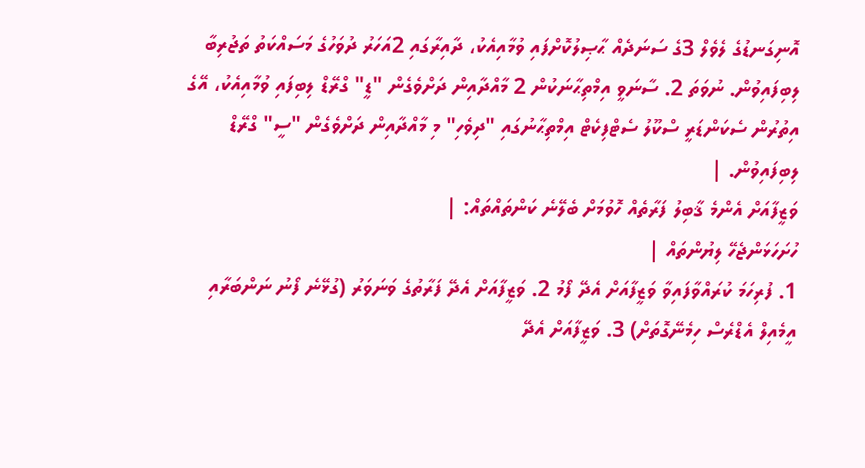އޮނިގަނޑުގެ ލެވެލް 3ގެ ސަނަދެއް ޙާޞިލުކޮށްފައި ވުމާއިއެކު، ދާއިރާގައި 2އަހަރު ދުވަހުގެ މަސައްކަތު ތަޖުރިބާ ލިބިފައިވުން. ނުވަތަ 2. ސާނަވީ އިމްތިޙާނަކުން 2 މާއްދާއިން ދަށްވެގެން "ޑީ" ގްރޭޑް ލިބިފައި ވުމާއިއެކު، އޭގެ އިތުރުން ސެކަންޑަރީ ސްކޫލު ސެޓްފިކެޓް އިމްތިޙާނުގައި "ދިވެހި" މި މާއްދާއިން ދަށްވެގެން "ސީ" ގްރޭޑް ލިބިފައިވުން. |
ވަޒީފާއަށް އެންމެ ޤާބިލު ފަރާތެއް ހޮވުމަށް ބެލޭނެ ކަންތައްތައް: |
ހުށަހަޅަންޖެހޭ ލިޔުންތައް |
1. ފުރިހަމަ ކުރައްވާފައިވާ ވަޒީފާއަށް އެދޭ ފޯމު 2. ވަޒީފާއަށް އެދޭ ފަރާތުގެ ވަނަވަރު (ގުޅޭނެ ފޯނު ނަންބަރާއި އީމެއިލް އެޑްރެސް ހިމެނޭގޮތަށް) 3. ވަޒީފާއަށް އެދޭ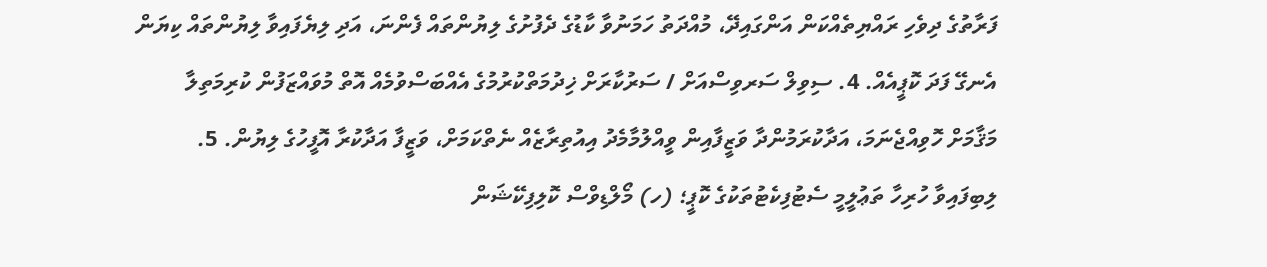ފަރާތުގެ ދިވެހި ރައްޔިތެއްކަން އަންގައިދޭ، މުއްދަތު ހަމަނުވާ ކާޑުގެ ދެފުށުގެ ލިޔުންތައް ފެންނަ، އަދި ލިޔެފައިވާ ލިޔުންތައް ކިޔަން އެނގޭ ފަދަ ކޮޕީއެއް. 4. ސިވިލް ސަރވިސްއަށް / ސަރުކާރަށް ޚިދުމަތްކުރުމުގެ އެއްބަސްވުމެއް އޮތް މުވައްޒަފުން ކުރިމަތިލާ މަޤާމަށް ހޮވިއްޖެނަމަ، އަދާކުރަމުންދާ ވަޒީފާއިން ވީއްލުމާމެދު އިއުތިރާޒެއް ނެތްކަމަށް، ވަޒީފާ އަދާކުރާ އޮފީހުގެ ލިޔުން. 5. ލިބިފައިވާ ހުރިހާ ތަޢުލީމީ ސެޓުފިކެޓުތަކުގެ ކޮޕީ؛ (ހ) މޯލްޑިވްސް ކޮލިފިކޭޝަން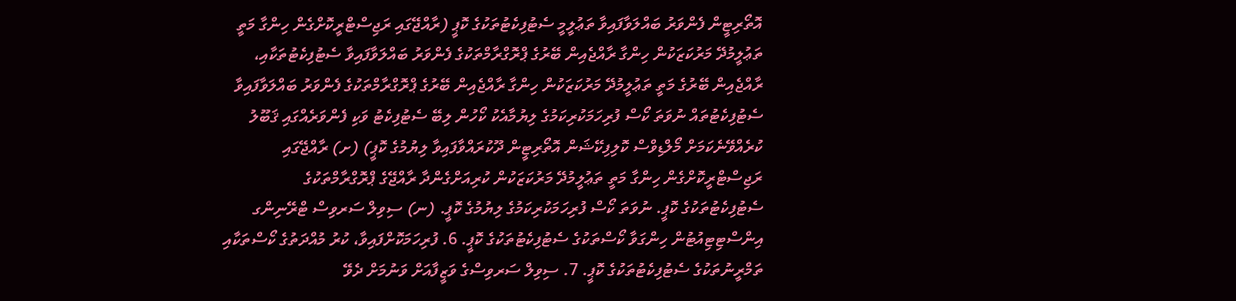އޮތޯރިޓީން ފެންވަރު ބައްލަވާފައިވާ ތަޢުލީމީ ސެޓުފިކެޓުތަކުގެ ކޮޕީ (ރާއްޖޭގައި ރަޖިސްޓްރީކޮށްގެން ހިންގާ މަތީ ތަޢުލީމުދޭ މަރުކަޒަކުން ހިންގާ ރާއްޖެއިން ބޭރުގެ ޕްރޮގްރާމްތަކުގެ ފެންވަރު ބައްލަވާފައިވާ ސެޓުފިކެޓުތަކާއި، ރާއްޖެއިން ބޭރުގެ މަތީ ތަޢުލީމުދޭ މަރުކަޒަކުން ހިންގާ ރާއްޖެއިން ބޭރުގެ ޕްރޮގްރާމްތަކުގެ ފެންވަރު ބައްލަވާފައިވާ ސެޓުފިކެޓުތައް ނުވަތަ ކޯސް ފުރިހަމަކުރިކަމުގެ ލިޔުމާއެކު ކޯހުން ލިބޭ ސެޓުފިކެޓު ވަކި ފެންވަރެއްގައި ޤަބޫލު ކުރެއްވޭނެކަމަށް މޯލްޑިވްސް ކޮލިފިކޭޝަން އޮތޯރިޓީން ދޫކުރައްވާފައިވާ ލިޔުމުގެ ކޮޕީ) (ށ) ރާއްޖޭގައި ރަޖިސްޓްރީކޮށްގެން ހިންގާ މަތީ ތަޢުލީމުދޭ މަރުކަޒަކުން ކުރިއަށްގެންދާ ރާއްޖޭގެ ޕްރޮގްރާމްތަކުގެ ސެޓުފިކެޓުތަކުގެ ކޮޕީ. ނުވަތަ ކޯސް ފުރިހަމަކުރިކަމުގެ ލިޔުމުގެ ކޮޕީ. (ނ) ސިވިލް ސަރވިސް ޓްރޭނިންގ އިންސްޓިޓިއުޓުން ހިންގަވާ ކޯސްތަކުގެ ސެޓުފިކެޓުތަކުގެ ކޮޕީ. 6. ފުރިހަމަކޮށްފައިވާ، ކުރު މުއްދަތުގެ ކޯސްތަކާއި ތަމްރީނުތަކުގެ ސެޓުފިކެޓުތަކުގެ ކޮޕީ. 7. ސިވިލް ސަރވިސްގެ ވަޒީފާއަށް ވަނުމަށް ދެވޭ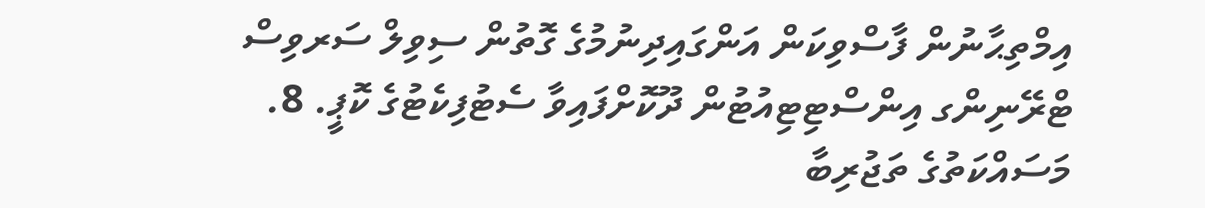އިމްތިޙާނުން ފާސްވިކަން އަންގައިދިނުމުގެ ގޮތުން ސިވިލް ސަރވިސް ޓްރޭނިންގ އިންސްޓިޓިއުޓުން ދޫކޮށްފައިވާ ސެޓުފިކެޓުގެ ކޮޕީ. 8. މަސައްކަތުގެ ތަޖުރިބާ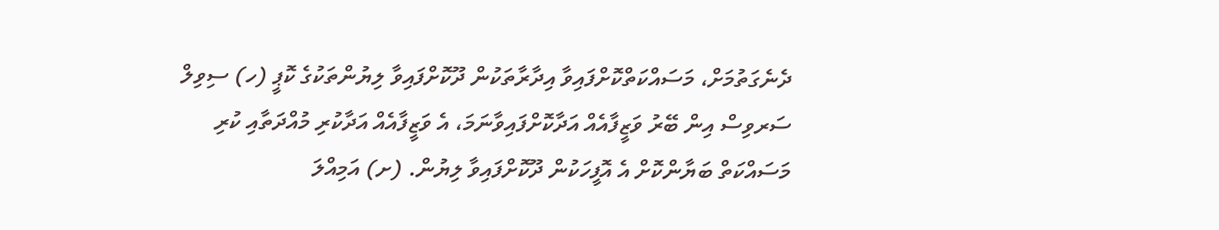ދެނެގަތުމަށް، މަސައްކަތްކޮށްފައިވާ އިދާރާތަކުން ދޫކޮށްފައިވާ ލިޔުންތަކުގެ ކޮޕީ (ހ) ސިވިލް ސަރވިސް އިން ބޭރު ވަޒީފާއެއް އަދާކޮށްފައިވާނަމަ، އެ ވަޒީފާއެއް އަދާކުރި މުއްދަތާއި ކުރި މަސައްކަތް ބަޔާންކޮށް އެ އޮފީހަކުން ދޫކޮށްފައިވާ ލިޔުން. (ށ) އަމިއްލަ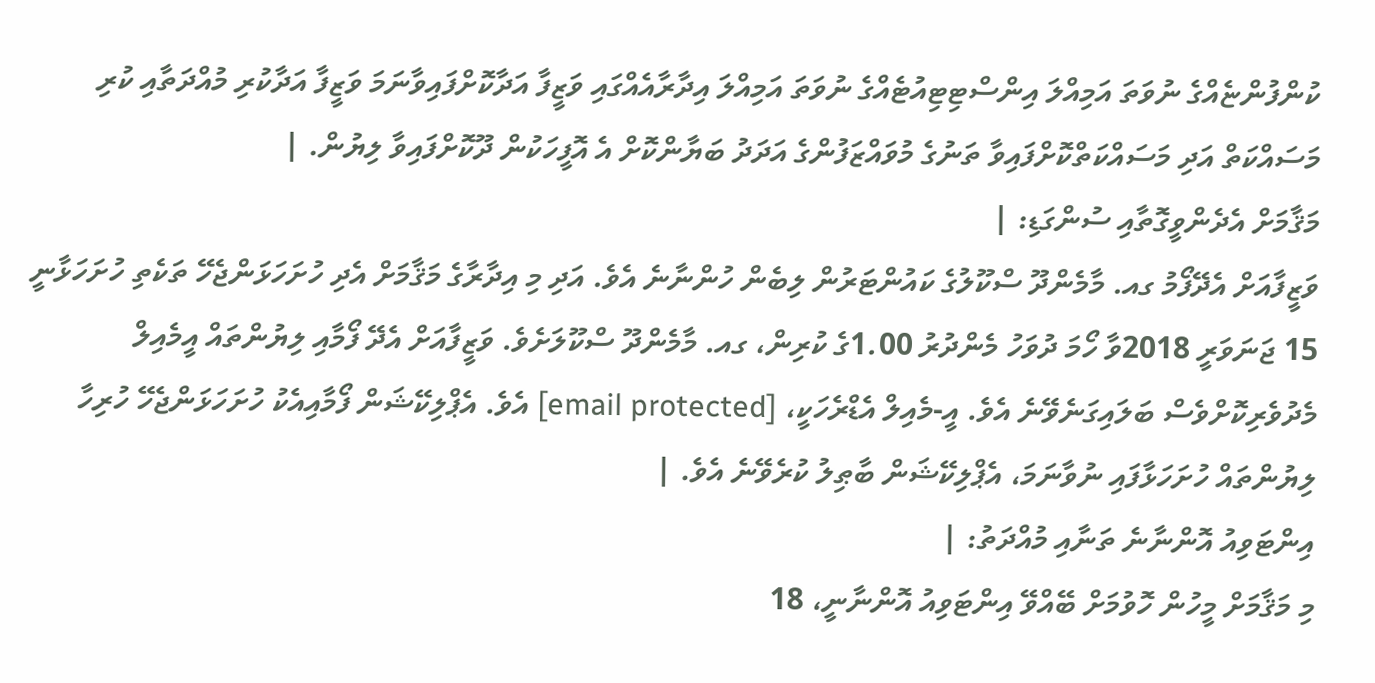ކުންފުންޏެއްގެ ނުވަތަ އަމިއްލަ އިންސްޓިޓިއުޓެއްގެ ނުވަތަ އަމިއްލަ އިދާރާއެއްގައި ވަޒީފާ އަދާކޮށްފައިވާނަމަ ވަޒީފާ އަދާކުރި މުއްދަތާއި ކުރި މަސައްކަތް އަދި މަސައްކަތްކޮށްފައިވާ ތަނުގެ މުވައްޒަފުންގެ އަދަދު ބަޔާންކޮށް އެ އޮފީހަކުން ދޫކޮށްފައިވާ ލިޔުން. |
މަޤާމަށް އެދެންވީގޮތާއި ސުންގަޑި: |
ވަޒީފާއަށް އެދޭފޯމު ގއ. މާމެންދޫ ސްކޫލުގެ ކައުންޓަރުން ލިބެން ހުންނާނެ އެވެ. އަދި މި އިދާރާގެ މަޤާމަށް އެދި ހުށަހަޅަންޖެހޭ ތަކެތި ހުށަހަޅާނީ 15 ޖަނަވަރީ 2018ވާ ހޯމަ ދުވަހު މެންދުރު 1.00ގެ ކުރިން، ގއ. މާމެންދޫ ސްކޫލަށެވެ. ވަޒީފާއަށް އެދޭ ފޯމާއި ލިޔުންތައް އީމެއިލް މެދުވެރިކޮށްވެސް ބަލައިގަނެވޭނެ އެވެ. އީ-މެއިލް އެޑްރެހަކީ، [email protected] އެވެ. އެޕްލިކޭޝަން ފޯމާއިއެކު ހުށަހަޅަންޖެހޭ ހުރިހާ ލިޔުންތައް ހުށަހަޅާފައި ނުވާނަމަ، އެޕްލިކޭޝަން ބާޠިލު ކުރެވޭނެ އެވެ. |
އިންޓަވިއު އޮންނާނެ ތަނާއި މުއްދަތު: |
މި މަޤާމަށް މީހުން ހޮވުމަށް ބޭއްވޭ އިންޓަވިއު އޮންނާނީ، 18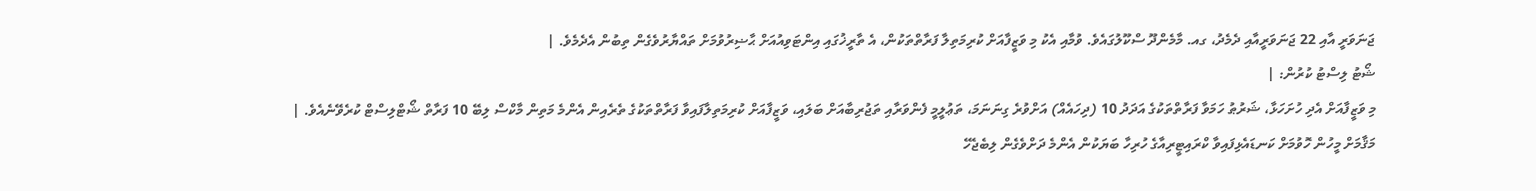ޖަނަވަރީ އާއި 22 ޖަނަވަރީއާއި ދެމެދު، ގއ. މާމެންދޫ ސްކޫލުގައެވެ. ވުމާއި އެކު މި ވަޒީފާއަށް ކުރިމަތިލާ ފަރާތްތަކުން، އެ ތާރީޚުގައި އިންޓަވިއުއަށް ޙާޟިރުވުމަށް ތައްޔާރުވެގެން ތިބުން އެދެމެވެ. |
ޝޯޓު ލިސްޓު ކުރުން: |
މި ވަޒީފާއަށް އެދި ހުށަހަޅާ، ޝަރުޠު ހަމަވާ ފަރާތްތަކުގެ އަދަދު 10 (ދިހައެއް) އަށްވުރެ ގިނަނަމަ، ތަޢުލީމީ ފެންވަރާއި ތަޖުރިބާއަށް ބަލައި، ވަޒީފާއަށް ކުރިމަތިލާފައިވާ ފަރާތްތަކުގެ ތެރެއިން އެންމެ މަތިން މާކްސް ލިބޭ 10 ފަރާތް ޝޯޓްލިސްޓް ކުރެވޭނެއެވެ. |
މަޤާމަށް މީހުން ހޮވުމަށް ކަނޑައެޅިފައިވާ ކްރައިޓީރިއާގެ ހުރިހާ ބަޔަކުން އެންމެ ދަށްވެގެން ލިބެޖެހޭ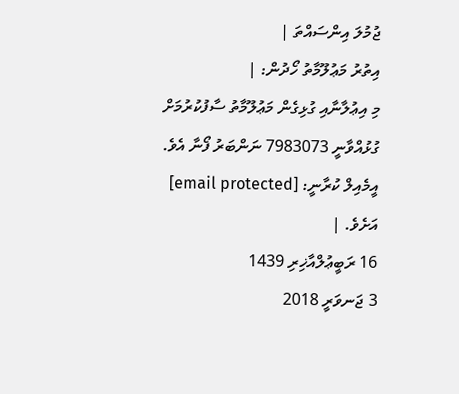ޖުމުލަ އިންސައްތަ |
އިތުރު މަޢުލޫމާތު ހޯދުން: |
މި އިޢުލާނާއި ގުޅިގެން މަޢުލޫމާތު ސާފުކުރުމަށް ގުޅުއްވާނީ 7983073 ނަންބަރު ފޯނާ އެވެ. އީމެއިލް ކުރާނީ: [email protected] އަށެވެ. |
16 ރަބީޢުލްއާޚިރި 1439
3 ޖަނވަރީ 2018